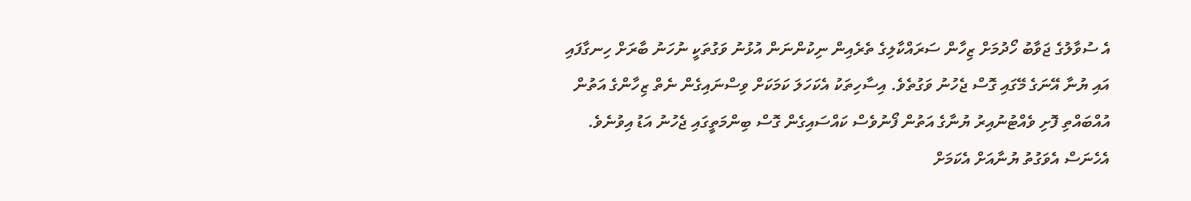އެ ސުވާލުގެ ޖަވާބު ހޯދުމަށް ޒިހާން ސަރައްކާލިގެ ތެރެއިން ނިކުންނަން އުޅުނު ވަގުތަކީ ނުހަނު ބާރަށް ހިނގާފައި އައި ޔުނާ އޭނަގެ މޭގައި ގޮސް ޖެހުނު ވަގުތެވެ. އިސާހިތަކު އެކަހަލަ ކަމަކަށް ވިސްނައިގެން ނެތް ޒިހާންގެ އަތުން އުއްބައްތި ފޮށި ވެއްޓުނުއިރު ޔުނާގެ އަތުން ފޯނުވެސް ކައްސައިގެން ގޮސް ބިންމަތީގައި ޖެހުނު އަޑު އިވުނެވެ. އެހެނަސް އެވަގުތު ޔުނާއަށް އެކަމަށް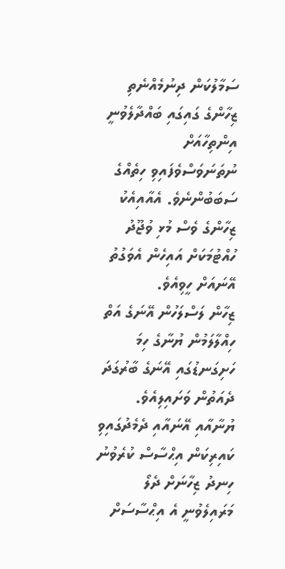ސަމާލުކަން ދިނުމެއްނެތި ޒިހާންގެ ގައިގައި ބައްދާލެވުނީ އިންތިހާއަށް ނުތަނަވަސްވެފައިވި ހިތެއްގެ ސަބަބުންނެވެ. އެއާއިއެކު ޒިހާންގެ ވެސް މުޅި ވުޖޫދު ހުއްޓުމަކަށް އައިހެން އެވަގުތު އޭނައަށް ހީވިއެވެ.
ޒިހާން ލަސްލަހުން އޭނަގެ އަތް ހިއްލާލަމުން ޔުނާގެ ހިމަ ހަށިގަނޑުގައި އޭނަގެ ބާރުގަދަ ދެއަތުން ވަށައިލިއެވެ. ޔުނާއާއި އޭނައާއި ދެމެދުގައިވި ކައިރިކަން އިޙްސާސް ކުރެވުނު ހިނދު ޒިހާނަށް ދެލޯ މަރައިލެވުނީ އެ އިޙްސާސަށް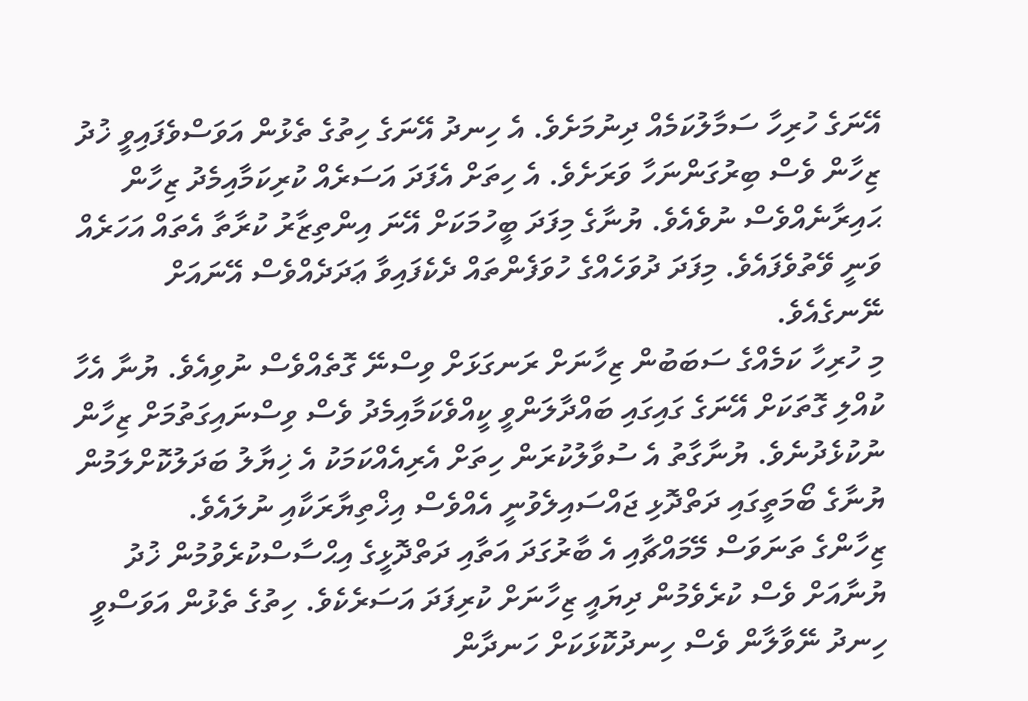އޭނަގެ ހުރިހާ ސަމާލުކަމެއް ދިނުމަށެވެ. އެ ހިނދު އޭނަގެ ހިތުގެ ތެޅުން އަވަސްވެފައިވީ ޚުދު ޒިހާން ވެސް ބިރުގަންނަހާ ވަރަށެވެ. އެ ހިތަށް އެފަދަ އަސަރެއް ކުރިކަމާއިމެދު ޒިހާން ޙައިރާނެއްވެސް ނުވެއެވެ. ޔުނާގެ މިފަދަ ބީހުމަކަށް އޭނަ އިންތިޒާރު ކުރާތާ އެތައް އަހަރެއް ވަނީ ވޭތުވެފައެވެ. މިފަދަ ދުވަހެއްގެ ހުވަފެންތައް ދެކެފައިވާ ޢަދަދެއްވެސް އޭނައަށް ނޭނގެއެވެ.
މި ހުރިހާ ކަމެއްގެ ސަބަބުން ޒިހާނަށް ރަނގަޅަށް ވިސްނޭ ގޮތެއްވެސް ނުވިއެވެ. ޔުނާ އެހާ ކުއްލި ގޮތަކަށް އޭނަގެ ގައިގައި ބައްދާލަންވީ ކީއްވެކަމާއިމެދު ވެސް ވިސްނައިގަތުމަށް ޒިހާން ނުކުޅެދުނެވެ. ޔުނާގާތު އެ ސުވާލުކުރަން ހިތަށް އެރިއެއްކަމަކު އެ ޚިޔާލު ބަދަލުކޮށްލަމުން ޔުނާގެ ބޯމަތީގައި ދަތްދޮޅި ޖައްސައިލެވުނީ އެއްވެސް އިޚްތިޔާރަކާއި ނުލައެވެ.
ޒިހާންގެ ތަނަވަސް މޭމައްޗާއި އެ ބާރުގަދަ އަތާއި ދަތްދޮޅީގެ އިޙްސާސްކުރެވުމުން ޚުދު ޔުނާއަށް ވެސް ކުރެވެމުން ދިޔައީ ޒިހާނަށް ކުރިފަދަ އަސަރެކެވެ. ހިތުގެ ތެޅުން އަވަސްވީ ހިނދު ނޭވާލާން ވެސް ހިނދުކޮޅަކަށް ހަނދާން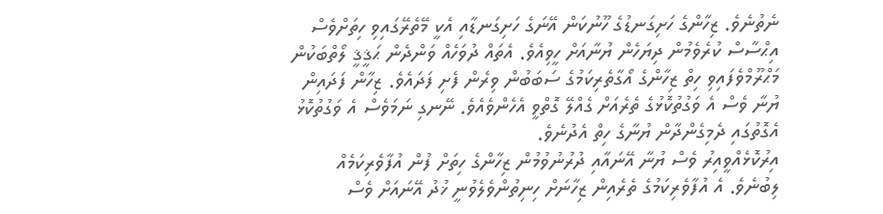ނެތުނެވެ. ޒިހާންގެ ހަށިގަނޑުގެ ހޫނުކަން އޭނަގެ ހަށިގަނޑާއި އެކީ މޭތެރޭގައިވި ހިތަށްވެސް އިޙްސާސް ކުރެވެމުން ދިޔަހެން ޔުނާއަށް ހީވިއެވެ. އެތައް ދުވަހެއް ވަންދެން ޙަޤީޤީ ލޯތްބަކުން މަޙްރޫމްވެފައިވި ހިތް ޒިހާންގެ އޯގާތެރިކަމުގެ ސަބަބުން ވިރެން ފެށި ފަދައެވެ. ޒިހާން ފަދައިން ޔުނާ ވެސް އެ ވަގުތުކޮޅުގެ ތެރެއަށް ގެއްލޭ ގޮތްވީ އެހެންވެއެވެ. ނޭނގި ނަމަވެސް އެ ވަގުތުކޮޅު އެގޮތުގައި ދެމިގެންދާން ޔުނާގެ ހިތް އެދުނެވެ.
އިރުކޮޅެއްވީއިރު ވެސް ޔުނާ އޭނައާއި ދުރުނުވުމުން ޒިހާންގެ ހިތަށް ފުން އުފާވެރިކަމެއް ލިބުނެވެ. އެ އުފާވެރިކަމުގެ ތެރެއިން ޒިހާނަށް ހިނިތުންވެލެވުނީ ޚުދު އޭނައަށް ވެސް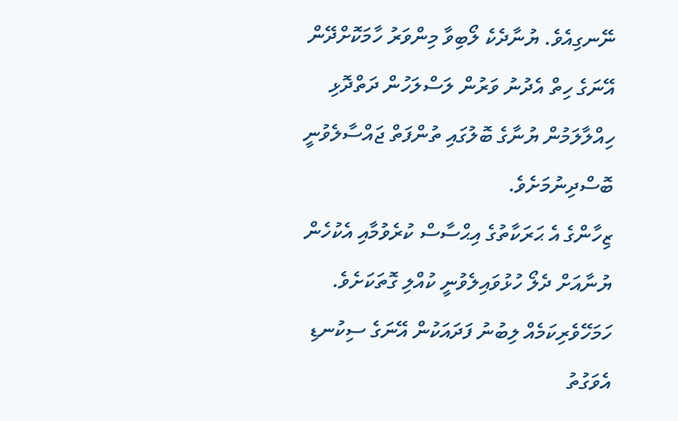ނޭނގިއެވެ. ޔުނާދެކެ ލޯބިވާ މިންވަރު ހާމަކޮށްދޭން އޭނަގެ ހިތް އެދުނު ވަރުން ލަސްލަހުން ދަތްދޮޅި ހިއްލާލަމުން ޔުނާގެ ބޮލުގައި ތުންފަތް ޖައްސާލެވުނީ ބޮސްދިނުމަށެވެ.
ޒިހާންގެ އެ ޙަރަކާތުގެ އިޙްސާސް ކުރެވުމާއި އެކުހެން ޔުނާއަށް ދެލޯ ހުޅުވައިލެވުނީ ކުއްލި ގޮތަކަށެވެ. ހަމަހޭވެރިކަމެއް ލިބުނު ފަދައަކުން އޭނަގެ ސިކުނޑި އެވަގުތު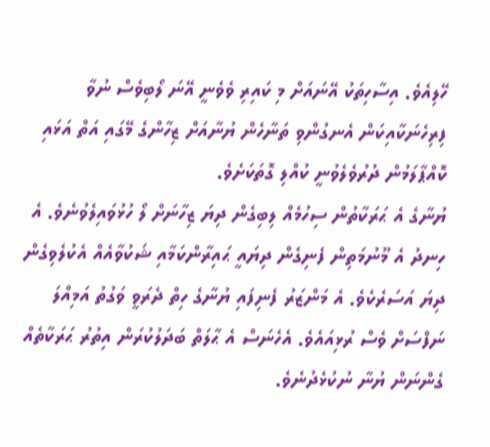ހޭލިއެވެ. އިސާހިތަކު އޭނައަށް މި ކައިރި ވެވެނީ އޭނަ ލޯބިވެސް ނުވާ ފިރިހެނަކާއިކަން އެނގުންވި ތަނާހެން ޔުނާއަށް ޒިހާންގެ މޭގައި އަތް އަޅައި ކޮއްޕާލަމުން ދުރުވެލެވުނީ ކުއްލި ގޮތަކަށެވެ.
ޔުނާގެ އެ ޙަރަކާތުން ސިހުމެއް ލިބިގެން ދިޔަ ޒިހާނަށް ލޯ ހުޅުވައިލެވުނެވެ. އެ ހިނދު އެ މޫނުމަތިން ފެނިގެން ދިޔައީ ޙައިރާންކަމާއި ޝަކުވާއެއް އެކުލެވިގެން ދިޔަ އަސަރެކެވެ. އެ މަންޒަރު ފެނިފައި ޔުނާގެ ހިތް ދެރަވީ ވަގުތު އަމިއްލަ ނަފްސަށް ވެސް ރުޅިއައެވެ. އެހެނަސް އެ ޙާލަތް ބަދަލުކުރަން އިތުރު ޙަރަކާތެއް ގެންނަން ޔުނާ ނުކުޅެދުނެވެ.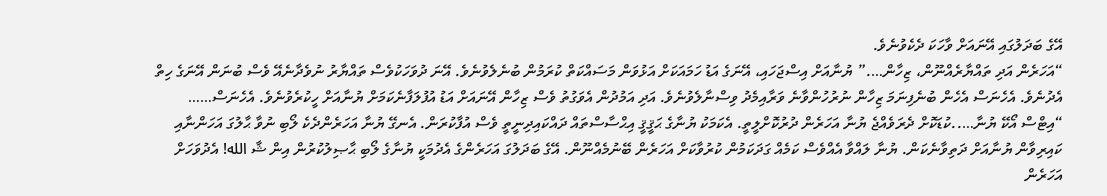އޭގެ ބަދަލުގައި އޭނައަށް ވާހަކަ ދެކެވުނެވެ.
“އަހަރެން އަދި ތައްޔާރެއްނޫން، ޒިހާން….” ޔުނާއަށް އިސްޖަހައި، އޭނަގެ އަޑު ހަމައަކަށް އަޅުވަން މަސައްކަތް ކުރަމުން ބުނެލެވުނެވެ. އޭނަ ދުވަހަކުވެސް ތައްޔާރު ނުވެދާނެއޭ ވެސް ބުނަން އޭނަގެ ހިތް އެދުނެވެ. އެހެނަސް އެހެން ބުނެފިނަމަ ޒިހާން ނުރުހުންވާނެ ވަރާއިމެދު ވިސްނާލެވުނެވެ. އަދި އަމުދުން އެވަގުތު ވެސް ޒިހާން އޭނައަށް އަޑު އުފުލަފާނެކަމަށް ޔުނާއަށް ހީކުރެވުނެވެ. އެހެނަސް……
“އިޓްސް އޯކޭ ޔުނާ…..ކުޑަކޮށް ދެރަވެއްޖެ ޔުނާ އަހަރެން ދުރުކޮށްލީތީ. އެކަމަކު ޔުނާގެ ޙަޤީޤީ އިޙްސާސްތައް ދައްކައިދިނީތީ ވެސް އުފާކުރަން. އެނގޭ ޔުނާ އަހަރެންދެކެ ލޯބި ނުވާ ޙާލުގަ އަހަންނާއި ކައިރިވާން ޔުނާއަށް ދަތިވާނެކަން. ޔުނާ ލައްވާ އެއްވެސް ކަމެއް ގަދަކަމުން ކުރުވާކަށް އަހަރެން ބޭނުމެއްނޫން. އޭގެ ބަދަލުގަ އަހަރެންގެ އެދުމަކީ ޔުނާގެ ލޯބި ޙާޞިލުކުރުން އިން ޝާ الله! އެދުވަހަށް އަހަރެން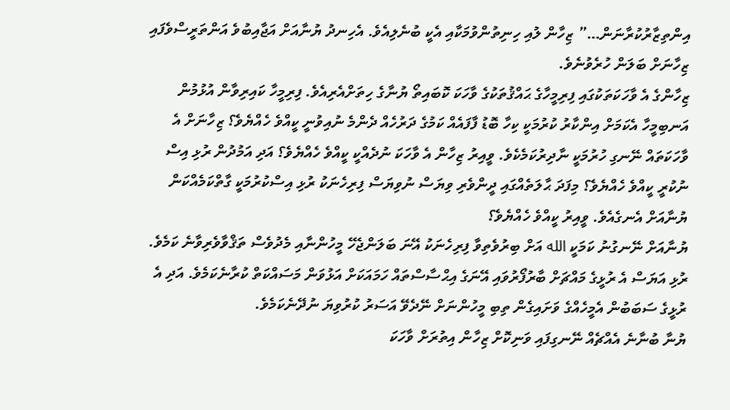އިންތިޒާރުކުރާނަން…” ޒިހާން ލުއި ހިނިތުންވުމަކާއި އެކީ ބުނެލިއެވެ. އެހިނދު ޔުނާއަށް އަޖާއިބުވެ އަންތަރީސްވެފައި ޒިހާނަށް ބަލަން ހުރެވުނެވެ.
ޒިހާންގެ އެ ވާހަކަތަކުގައި ފިރިމީހާގެ ޙައްޤުތަކުގެ ވާހަކަ ކޮބައިތޯ ޔުނާގެ ހިތަށްއެރިއެވެ. ފިރިމީހާ ކައިރިވާން އުޅުމުން އަނބިމީހާ އެކަމަށް އިންކާރު ކުރުމަކީ ކިހާ ބޮޑު ފާފައެއް ކަމުގެ ދަރުހެއް ދެންމެ ނުއިވުނީ ކީއްވެ ހެއްޔެވެ؟ ޒިހާނަށް އެ ވާހަކަތައް ނޭނގި ހުރުމަކީ ނާދިރުކަމެކެވެ. ވީއިރު ޒިހާން އެ ވާހަކަ ނުދެއްކީ ކީއްވެ ހެއްޔެވެ؟ އަދި އަމުދުން ރުޅި އިސް ނުކުރީ ކީއްވެ ހެއްޔެވެ؟ މިފަދަ ޙާލަތެއްގައި ދީންވެރި ވިޔަސް ނުވިޔަސް ފިރިހެނަކު ރުޅި އިސްކުރުމަކީ ގާތްކަމެއްކަން ޔުނާއަށް އެނގެއެވެ. ވީއިރު ކީއްވެ ހެއްޔެވެ؟
ޔުނާއަށް ނޭނގުނު ކަމަކީ الله އަށް ބިރުވެތިވާ ފިރިހެނަކު އޭނަ ބަލަންޖެހޭ މީހުންނާއި މެދުވެސް ތަޤްވާވެރިވާނެ ކަމެވެ. ރުޅި އަޔަސް އެ ރުޅީގެ މައްޗަށް ބާރުފޯރުވައި އޭނަގެ އިޙްސާސްތައް ހަމައަކަށް އަޅުވަން މަސައްކަތް ކުރާނެކަމެވެ. އަދި އެ ރުޅީގެ ސަބަބުން އެމީހެއްގެ ވަށައިގެން ތިބި މީހުންނަށް ނޭދެވޭ އަސަރު ކުރުވިޔަ ނުދޭނެކަމެވެ.
ޔުނާ ބުނާނެ އެއްޗެއް ނޭނގިފައި ވަނިކޮށް ޒިހާން އިތުރަށް ވާހަކަ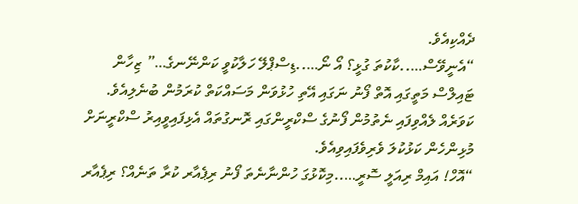ދެއްކިއެވެ.
“އެނީވޭސް…..ކާކުތަ ގުޅީ؟ އޯ ނޯ…..ޑިސްޕްލޭ ހަލާކުވީ ކަންނޭނގެ…” ޒިހާން ޓައިލްސް މަތީގައި އޮތް ފޯނު ނަގައި އޭތި ހުޅުވަން މަސައްކަތް ކުރަމުން ބުނެލިއެވެ. ކަވަރެއް ލެއްވިފައި ނެތުމުން ފޯނުގެ ސްކްރީންގައި ރޮނގުތައް އެޅިފައިވީއިރު ސްކްރީނަށް މުޅިންހެން ކަޅުކުލަ ވެރިވެފައިވިއެވެ.
“އޮހް! އައިމް ރިއަލީ ސޮރީ…..މިކޮޅުގަ ހުންނާނެތަ ފޯނު ރިޕެއާރ ކުރާ ތަނެއް؟ ރިޕެއާރ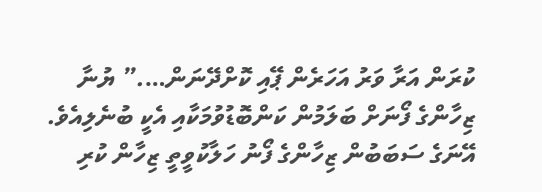ކުރަން އަރާ ވަރު އަހަރެން ޕޭއި ކޮށްދޭނަން….” ޔުނާ ޒިހާންގެ ފޯނަށް ބަލަމުން ކަންބޮޑުވުމަކާއި އެކީ ބުނެލިއެވެ. އޭނަގެ ސަބަބުން ޒިހާންގެ ފޯނު ހަލާކުވީތީ ޒިހާން ކުރި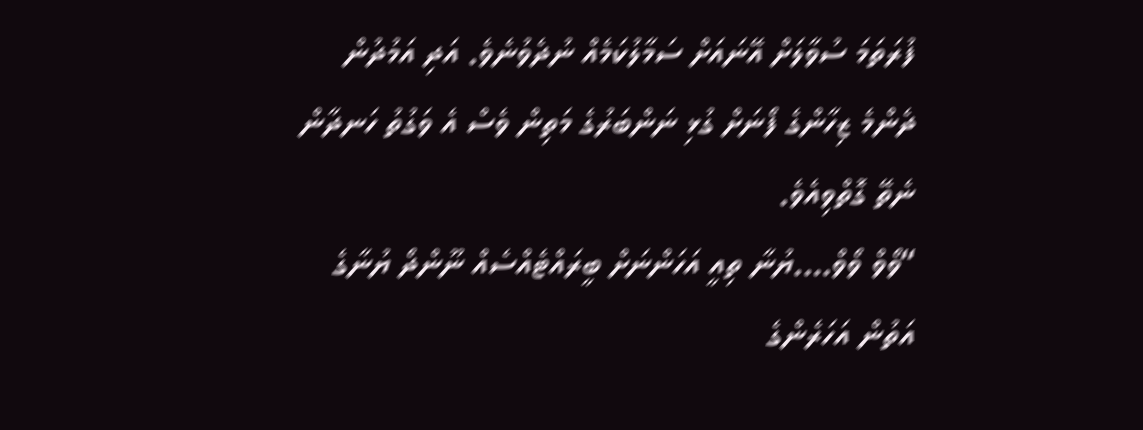ފުރަތަމަ ސުވާލަށް އޭނައަށް ސަމާލުކަމެއް ނުދެވުނެވެ. އަދި އަމުދުން ދެންމެ ޒިހާންގެ ފޯނަށް ގުޅި ނަންބަރުގެ މަތިން ވެސް އެ ވަގުތު ހަނދާން ނެތޭ ގޮތްވިއެވެ.
“ވޯވް ވޯވް….ޔުނާ ތިއީ އަހަންނަށް ބީރައްޓެއްސެއް ނޫންދޯ ޔުނާގެ އަތުން އަހަރެންގެ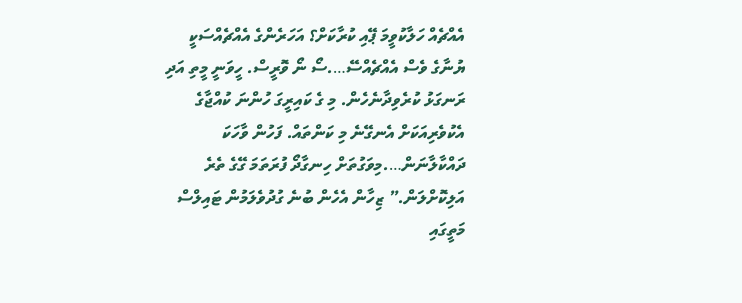އެއްޗެއް ހަލާކުވީމަ ޕޭއި ކުރާކަށް؟ އަހަރެންގެ އެއްޗެއްސަކީ ޔުނާގެ ވެސް އެއްޗެއްސޭ….ސޯ ނޯ ވޮރީސް. ހީވަނީ މީތި އަދި ރަނގަޅު ކުރެވިދާނެހެން. މި ގެ ކައިރީގަ ހުންނަ ކުއްޖާގެ އެކުވެރިއަކަށް އެނގޭނެ މި ކަންތައް. ފަހުން ވާހަކަ ދައްކާލާނަން….މިވަގުތަށް ހިނގާދޯ ފުރަތަމަ ގޭގެ ތެރެ އަލިކޮށްލަން.” ޒިހާން އެހެން ބުނެ ގުދުވެލަމުން ޓައިލްސް މަތީގައި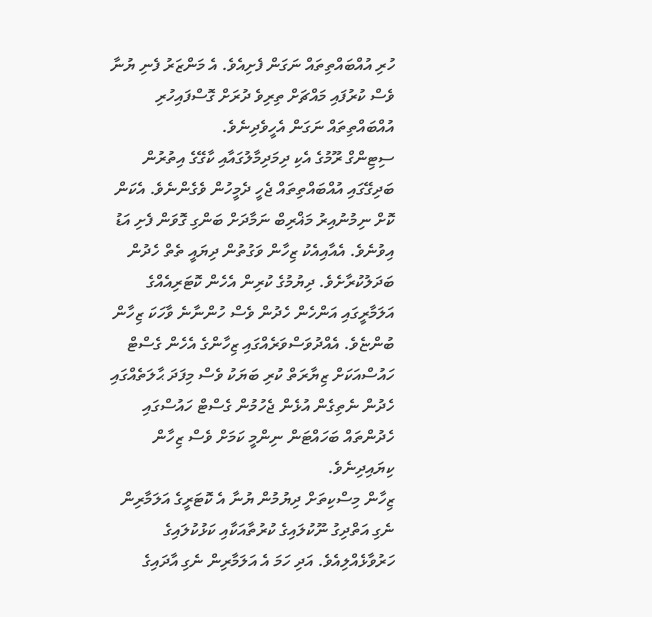ހުރި އުއްބައްތިތައް ނަގަން ފެށިއެވެ. އެ މަންޒަރު ފެނި ޔުނާ ވެސް ކުރުފައި މައްޗަށް ތިރިވެ ދުރަށް ގޮސްފައިހުރި އުއްބައްތިތައް ނަގަން އެހީވެދިނެވެ.
ސިޓިންގް ރޫމުގެ އެކި ދިމަދިމާލުގައާއި ކާގޭގެ އިތުރުން ބަދިގޭގައި އުއްބައްތިތައް ޖެހީ ދެމީހުން ވެގެންނެވެ. އެކަން ކޮށް ނިމުނުއިރު މަޣްރިބް ނަމާދަށް ބަންގި ގޮވަން ފެށި އަޑު އިވުނެވެ. އެއާއިއެކު ޒިހާން ވަގުތުން ދިޔައީ ތެތް ހެދުން ބަދަލުކުރާށެވެ. ދިޔުމުގެ ކުރިން އެހެން ކޮޓަރިއެއްގެ އަލަމާރީގައި އަންހެން ހެދުން ވެސް ހުންނާނެ ވާހަކަ ޒިހާން ބުންޏެވެ. އެއްދުވަސްވަރެއްގައި ޒިހާންގެ އެހެން ގެސްޓް ހައުސްއަކަށް ޒިޔާރަތް ކުރި ބަޔަކު ވެސް މިފަދަ ޙާލަތެއްގައި ހެދުން ނެތިގެން އުޅެން ޖެހުމުން ގެސްޓް ހައުސްގައި ހެދުންތައް ބަހައްޓަން ނިންމީ ކަމަށް ވެސް ޒިހާން ކިޔައިދިނެވެ.
ޒިހާން މިސްކިތަށް ދިޔުމުން ޔުނާ އެ ކޮޓަރީގެ އަލަމާރިން ނެގި އަތްދިގު ނޫކުލައިގެ ކުރުތާއަކާއި ކަޅުކުލައިގެ ހަރުވާޅެއްލިއެވެ. އަދި ހަމަ އެ އަލަމާރިން ނެގި އާދައިގެ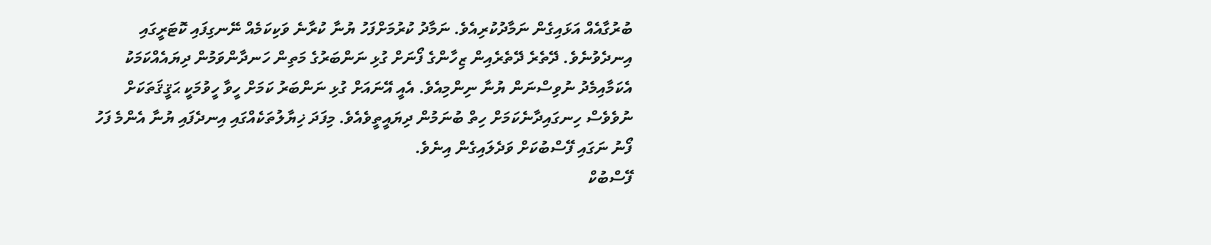ބުރުގާއެއް އަޅައިގެން ނަމާދުކުރިއެވެ. ނަމާދު ކުރުމަށްފަހު ޔުނާ ކުރާނެ ވަކިކަމެއް ނޭނގިފައި ކޮޓަރީގައި އިނދެވުނެވެ. ދޭތެރެ ދޭތެރެއިން ޒިހާންގެ ފޯނަށް ގުޅި ނަންބަރުގެ މަތިން ހަނދާންވަމުން ދިޔައެއްކަމަކު އެކަމާއިމެދު ނުވިސްނަން ޔުނާ ނިންމިއެވެ. އެއީ އޭނައަށް ގުޅި ނަންބަރު ކަމަށް ހީވާ ހީވުމަކީ ޙަޤީޤަތަކަށް ނުވެވެސް ހިނގައިދާނެކަމަށް ހިތް ބުނަމުން ދިޔައީތީވެއެވެ. މިފަދަ ޚިޔާލުތަކެއްގައި އިނދެފައި ޔުނާ އެންމެ ފަހު ފޯނު ނަގައި ފޭސްބުކަށް ވަދެލައިގެން އިނެވެ.
ފޭސްބުކް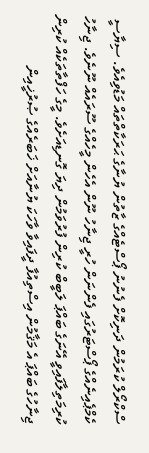ސްކްރޯލް ކުރަމުން ދަނިކޮށް ފެނުނު ޕޯސްޓެއްގެ ޒާތުން ޔުނާގެ ޙަރަކާތްތައް މަޑުވިއެވެ. ސިޔާސީ ކެމްޕެއިނެއްގެ ޕޯސްޓަރުގައި ފެންނަން ހުރީ ޖިނާހު ނޫން އެހެން މީހެއްގެ ސޫރައެއް ނޫނެވެ. ޖިނާހު ކުރިމަތިލާފައިވީ އޭނަގެ ބައްޕަ ލަބީބް ކުރިން ފުރުވަމުން ދިޔަ ގޮނޑިއަށެވެ. މީގެ ހަފްތާތަކެއް ކުރިން ޖިނާހުގެ ބައްޕަ އެ މަޤާމުން އިސްތިއުފާ ދީފައިވާ ވާހަކަ ޔުނާއަށް ޚަބަރެއްގެ ޞުރުޚީއިން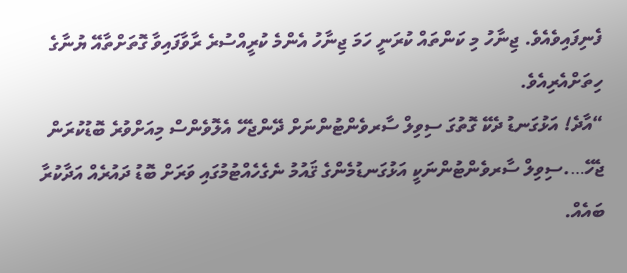ފެނިފައިވެއެވެ. ޖިނާހު މި ކަންތައް ކުރަނީ ހަމަ ޖިނާހު އެންމެ ކުރީއްސުރެ ރާވާފައިވާ ގޮތަށްތާއޭ ޔުނާގެ ހިތަށްއެރިއެވެ.
“އާދެ! އަޅުގަނޑު ދެކޭ ގޮތުގަ ސިވިލް ސާރވެންޓުންނަށް ދޭންޖެހޭ އެލޮވެންސް މިއަށްވުރެ ބޮޑުކުރަން ޖެހޭ….ސިވިލް ސާރވެންޓުންނަކީ އަޅުގަނޑުމެންގެ ޤައުމު ނެގެހެއްޓުމުގައި ވަރަށް ބޮޑު ދައުރެއް އަދާކުރާ ބައެއް.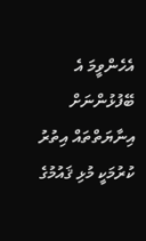އެހެންވީމަ އެ ބޭފުޅުންނަށް އިނާޔަތްތައް އިތުރު ކުރުމަކީ މުޅި ޤައުމުގެ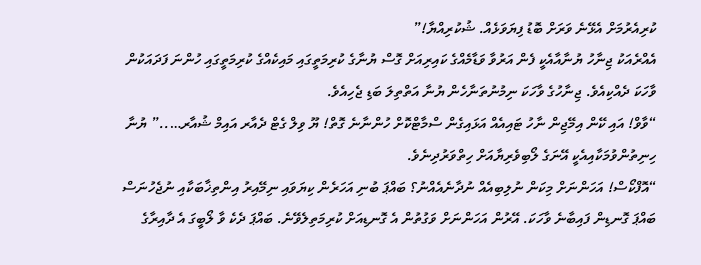ކުރިއެރުމަށް އެޅޭނެ ވަރަށް ބޮޑު ފިޔަވަޅެއް. ޝުކުރިއްޔާ!”
އެއްރެއަކު ޖިނާހު ޔުނާއާއެކީ ފެން އަރުވާ ވަޑާމެއްގެ ކައިރިއަށް ގޮސް ޔުނާގެ ކުރިމަތީގައި މައިކެއްގެ ކުރިމަތީގައި ހުންނަ ފަދައަކުން ވާހަކަ ދެއްކިއެވެ. ޖިނާހުގެ ވާހަކަ ނިމުނުތަނާހެން ޔުނާ އަތްތިލަ ބަޑި ޖެހިއެވެ.
“ވާވް! އައި ކޭން އިމޭޖިން ނާހު ޓައިއެއް އަޅައިގެން ސްމާޓްކޮށް ހުންނާނެ ގޮތް! ޔޫ ވިލް ގެޓް ދެއާރ އައިމް ޝުއާރ…..” ޔުނާ ހިނިތުންވުމަކާއިއެކީ އޭނަގެ ލޯބިވެރިޔާއަށް ހިތްވަރުދިނެވެ.
“އޮފްކޯސް! އަހަންނަށް މިކަން ނުލިބިއެއް ނުދާނެއެއްނު؟ ބައްޕަ ބުނި އަހަރެން ކިޔަވައި ނިމޭއިރު އިންތިޚާބަކާއި ނުޖެހުނަސް ބައްޕަ ގޮނޑިން ފައިބާނެ ވާހަކަ. އޭރުން އަހަންނަށް ވަގުތުން އެ ގޮނޑިއަށް ކުރިމަތިލެވޭނެ. ބައްޕަ ދެކެ ވާ ލޯބީގަ އެ ދާއިރާގެ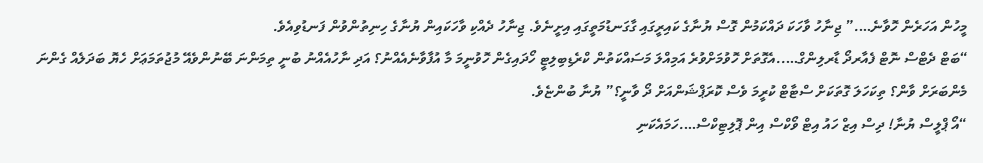މީހުން އަހަރެން ހޮވާނެ….” ޖިނާހު ވާހަކަ ދައްކަމުން ގޮސް ޔުނާގެ ކައިރީގައި ގާގަނޑުމަތީގައި އިށީނެވެ. ޖިނާހު ދެއްކި ވާހަކައިން ޔުނާގެ ހިނިތުންވުން ފަނޑުވިއެވެ.
“ބަޓް ދެޓްސް ނޮޓް ފެއާރދޯ ޑާރލިންގް…..އެގޮތަށް ހޮވުމަށްވުރެ އަމިއްލަ މަސައްކަތުން ކްރެޑިބިލިޓީ ހޯދައިގެން ހޮވުނީމަ މާ އުފާވާނެއެއްނު؟ އަދި ނާހުއެއްނު ބުނީ ތިމަންނަ ބޭނުންވެއޭ މުޖުތަމަޢަށް ހެޔޮ ބަދަލެއް ގެންނަ މެންބަރަށް ވާން؟ ތިކަހަލަ ގޮތަކަށް ސްޓާޓް ކުރީމަ ވެސް ކޮރަޕްޝަންއަށް ދޯ ވާނީ؟” ޔުނާ ބުންޏެވެ.
“އޯ ޕްލީސް ޔުނާ! ދިސް އިޒް ހައު އިޓް ވޯކްސް އިން ޕޮލިޓިކްސް….ހަމައެކަނި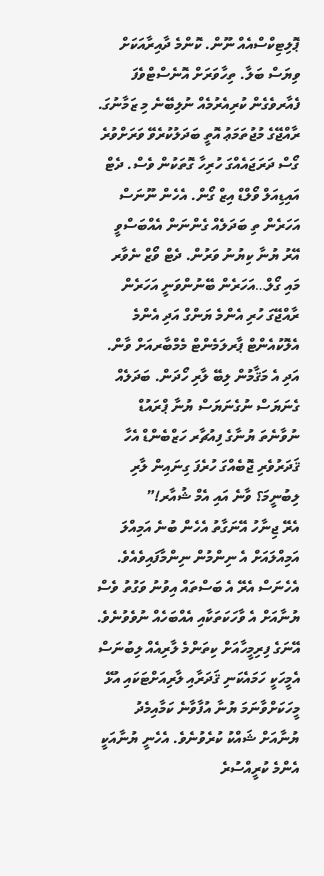ޕޮލިޓިކްސްއެއް ނޫން. ކޮންމެ ދާއިރާއަކަށް ވިޔަސް ބަލާ. ތިހާވަރަށް އޮނެސްޓްވެފަ ފެއާރވެގެން ކުރިއެރުމެއް ނުލިބޭނެ މި ޒަމާނުގަ. ރާއްޖޭގެ މުޖުތަމަޢު އޮތީ ބަދަލުކުރެވޭ ވަރަށްވުރެ ގޯސް ދަރަޖައެއްގަ ހުރިހާ ގޮތަކުން ވެސް. ދެޓް އައިޑިއަލް ވޯލްޑް އިޒް ގޯން. އެހެން ނޫނަސް އަހަރެން ތި ބަދަލެއް ގެންނަން އެއްބަސްވީ އޭރު ޔުނާ ކިޔުނު ވަރުން. ދެޓް ވޯޒް ނެވާރ މައި ގޯލް…އަހަރެން ބޭނުންވަނީ އަހަރެން ރާއްޖޭގަ ހުރި އެންމެ ޔަންގް އަދި އެންމެ އެލޮކުއެންޓް ޕާރލަމެންޓް މެމްބާރއަށް ވާން. އަދި އެ މަޤާމުން ލިބޭ ލާރި ހޯދަން. ބަދަލެއް ގެނަޔަސް ނުގެނަޔަސް ޔުނާ ޕްރައުޑް ނުވާނެތަ ޔުނާގެ ފިއުޗާރ ހަޒްބެންޑް އެހާ ޤަދަރުވެރި ޖޮބެއްގަ ހުރެފަ ގިނައިން ލާރި ލިބުނީމަ؟ ވާނެ އައި އެމް ޝުއާރ!”
އެރޭ ޖިނާހު އޭނަގާތު އެހެން ބުނެ އަމިއްލަ އަމިއްލައަށް އެ ނިންމުން ނިންމާފައިވެއެވެ. އެހެނަސް އެރޭ އެ ބަސްތައް އިވުނު ވަގުތު ވެސް ޔުނާއަށް އެ ވާހަކަތަކާއި އެއްބަހެއް ނުވެވުނެވެ. އޭނަގެ ފިރިމީހާއަށް ކިތަންމެ ލާރިއެއް ލިބުނަސް އެމީހަކީ ހަމައެކަނި ޤަދަރާއި ލާރިއަށްޓަކައި އުޅޭ މީހަކަށްވާނަމަ ޔުނާ އުފާވާނެ ކަމާއިމެދު ޔުނާއަށް ޝައްކު ކުރެވުނެވެ. އެހެނީ ޔުނާއަކީ އެންމެ ކުރީއްސުރެ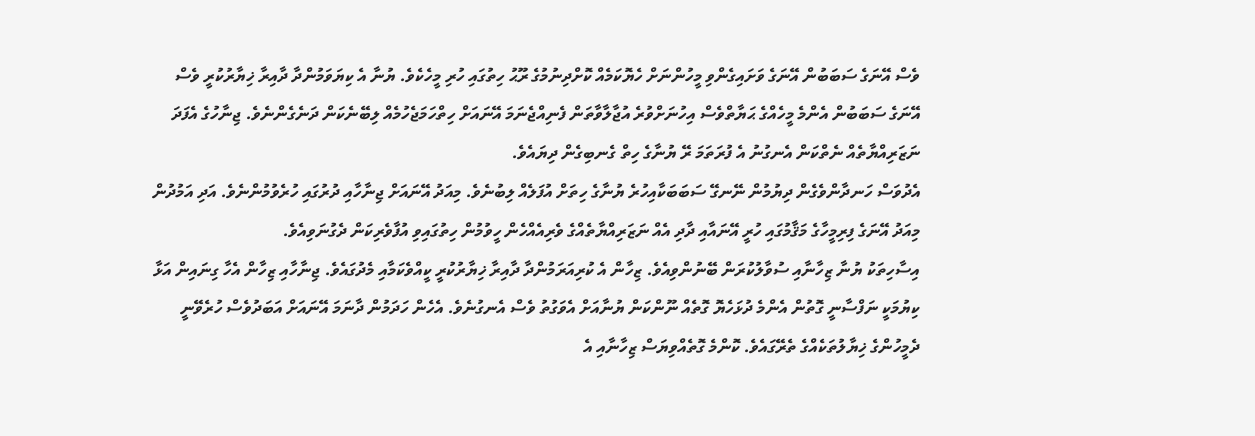ވެސް އޭނަގެ ސަބަބުން އޭނަގެ ވަށައިގެންވި މީހުންނަށް ހެޔޮކަމެއް ކޮށްދިނުމުގެ ރޫޙު ހިތުގައި ހުރި މީހެކެވެ. ޔުނާ އެ ކިޔަވަމުންދާ ދާއިރާ ޚިޔާރުކުރީ ވެސް އޭނަގެ ސަބަބުން އެންމެ މީހެއްގެ ޙަޔާތްވެސް އިހުނަށްވުރެ އުޖާލާވާތަން ފެނިއްޖެނަމަ އޭނައަށް ހިތްހަމަޖެހުމެއް ލިބޭނެކަން ދަނެގެންނެވެ. ޖިނާހުގެ އެފަދަ ނަޒަރިއްޔާތެއް ނެތްކަން އެނގުނު އެ ފުރަތަމަ ރޭ ޔުނާގެ ހިތް ގެނބިގެން ދިޔައެވެ.
އެދުވަސް ހަނދާންވެގެން ދިޔުމުން ނޭނގޭ ސަބަބަކާއިހުރެ ޔުނާގެ ހިތަށް އުފަލެއް ލިބުނެވެ. މިއަދު އޭނައަށް ޖިނާހާއި ދުރުގައި ހުރެވުމުންނެވެ. އަދި އަމުދުން މިއަދު އޭނަގެ ފިރިމީހާގެ މަޤާމުގައި ހުރީ އޭނައާއި ދާދި އެއް ނަޒަރިއްޔާތެއްގެ ވެރިއެއްހެން ހީވުމުން ހިތުގައިވި އުފާވެރިކަން ދެގުނަވިއެވެ.
އިސާހިތަކު ޔުނާ ޒިހާނާއި ސުވާލުކުރަން ބޭނުންވިއެވެ. ޒިހާން އެ ކުރިއަރަމުންދާ ދާއިރާ ޚިޔާރުކުރީ ކީއްވެކަމާއި މެދުގައެވެ. ޖިނާހާއި ޒިހާން އެހާ ގިނައިން އަޅާ ކިޔުމަކީ ނަފްސާނީ ގޮތުން އެންމެ ދުޅަހެޔޮ ގޮތެއް ނޫންކަން ޔުނާއަށް އެވަގުތު ވެސް އެނގުނެވެ. އެހެން ހަދަމުން ދާނަމަ އޭނައަށް އަބަދުވެސް ހުރެވޭނީ ދެމީހުންގެ ޚިޔާލުތަކެއްގެ ތެރޭގައެވެ. ކޮންމެ ގޮތެއްވިޔަސް ޒިހާނާއި އެ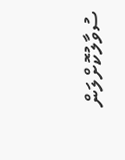ސުވާލުކޮށްލަން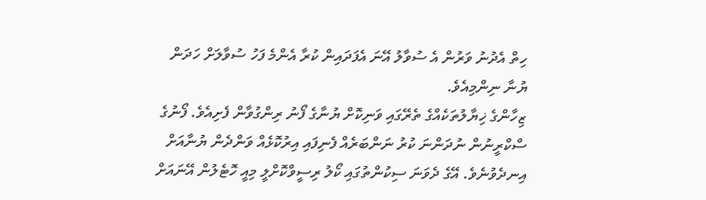ހިތް އެދުނު ވަރުން އެ ސުވާލު އޭނަ އެފަދައިން ކުރާ އެންމެ ފަހު ސުވާލަށް ހަދަން ޔުނާ ނިންމިއެވެ.
ޒިހާންގެ ޚިޔާލުތަކެއްގެ ތެރޭގައި ވަނިކޮށް ޔުނާގެ ފޯނު ރިންގުވާން ފެށިއެވެ. ފޯނުގެ ސްކްރީނުން ނުދަންނަ ކުރު ނަންބަރެއް ފެނިފައި އިރުކޮޅެއް ވަންދެން ޔުނާއަށް އިނދެވުނެވެ. އޭގެ ދެވަނަ ސިކުންތުގައި ކޯލު ރިސީވްކޮށްލީ މިއީ ހޮޓެލުން އޭނައަށް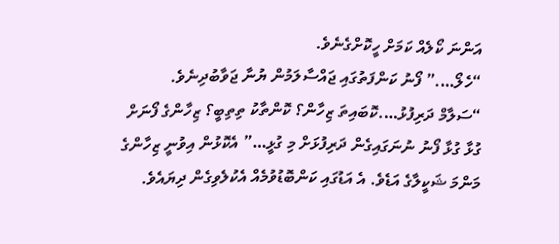އަންނަ ކޯލެއް ކަމަށް ހީކޮށްގެނެވެ.
“ހެލޯ….” ފޯނު ކަންފަތުގައި ޖައްސާލަމުން ޔުނާ ޖަވާބުދިނެވެ.
“ސަލާމް ދަރިފުޅު….ކޮބައިތަ ޒިހާން؟ ކޮންތާކު ތިތިބީ؟ ޒިހާންގެ ފޯނަށް ގުޅާ ގުޅާ ފޯނު ނުނަގައިގެން ދަރިފުޅަށް މި ގުޅީ…” އެކޮޅުން އިވުނީ ޒިހާންގެ މަންމަ ޝަކީލާގެ އަޑެވެ. އެ އަޑުގައި ކަންބޮޑުވުމެއް އެކުލެވިގެން ދިޔައެވެ.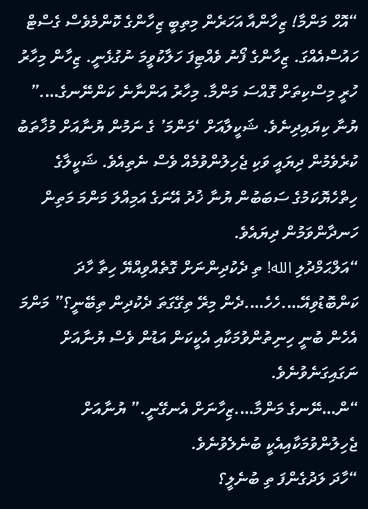“އޮހް މަންމާ! ޒިހާންއާ އަހަރެން މިތިބީ ޒިހާންގެ ކޮންމެވެސް ގެސްޓް ހައުސްއެއްގަ. ޒިހާންގެ ފޯނު ވެއްޓިފަ ހަލާކުވީމަ ނުގުޅެނީ. ޒިހާން މިހާރު ހުރީ މިސްކިތަށް ގޮއްސަ މަންމާ. މިހާރު އަންނާނެ ކަންނޭނގެ….” ޔުނާ ކިޔައިދިނެވެ. ޝަކީލާއަށް ‘މަންމަ’ ގެ ނަމުން ޔުނާއަށް މުޚާތަބު ކުރެވެމުން ދިޔައީ ވަކި ޖެހިލުންވުމެއް ވެސް ނެތިއެވެ. ޝަކީލާގެ ހިތްހެޔޮކަމުގެ ސަބަބުން ޔުނާ ޚުދު އޭނަގެ އަމިއްލަ މަންމަ މަތިން ހަނދާންވަމުން ދިޔައެވެ.
“އަލްޙަމްދުލި الله! ތި ދެކުދިންނަށް ގޮތެއްވިއްޔޭ ހިތާ ހާދަ ކަންބޮޑުވިއޭ….ހެހެ….ދެން މިރޭ ތިގޭގަތަ ދެކުދިން ތިބޭނީ؟” މަންމަ އެހެން ބުނީ ހިނިތުންވުމަކާއި އެކީކަން އަޑުން ވެސް ޔުނާއަށް ނަގައިގަނެވުނެވެ.
“ން…ނޭނގެ މަންމާ….ޒިހާނަށް އެނގޭނީ.” ޔުނާއަށް ޖެހިލުންވުމަކާއިއެކީ ބުނެލެވުނެވެ.
“ހާދަ ލަދުގެންފަ ތި ބުނެލީ؟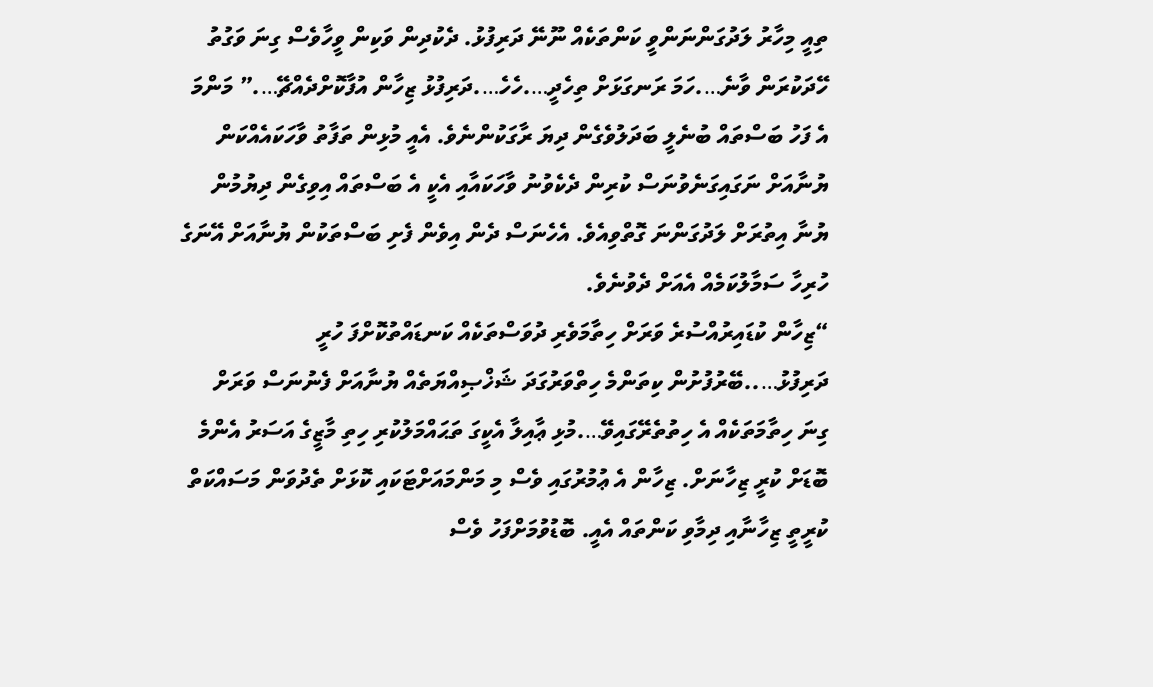ތިއީ މިހާރު ލަދުގަންނަންވީ ކަންތަކެއް ނޫނޭ ދަރިފުޅު. ދެކުދިން ވަކިން ވީހާވެސް ގިނަ ވަގުތު ހޭދަކުރަން ވާނެ….ހަމަ ރަނގަޅަށް ތިހެދީ….ހެހެ….ދަރިފުޅު ޒިހާން އުފާކޮށްދެއްޗޭ….” މަންމަ އެ ފަހު ބަސްތައް ބުނެލީ ބަދަލުވެގެން ދިޔަ ރާގަކުންނެވެ. އެއީ މުޅިން ތަފާތު ވާހަކައެއްކަން ޔުނާއަށް ނަގައިގަނެވުނަސް ކުރިން ދެކެވުނު ވާހަކައާއި އެކީ އެ ބަސްތައް އިވިގެން ދިޔުމުން ޔުނާ އިތުރަށް ލަދުގަންނަ ގޮތްވިއެވެ. އެހެނަސް ދެން އިވެން ފެށި ބަސްތަކުން ޔުނާއަށް އޭނަގެ ހުރިހާ ސަމާލުކަމެއް އެއަށް ދެވުނެވެ.
“ޒިހާން ކުޑައިރުއްސުރެ ވަރަށް ހިތާމަވެރި ދުވަސްތަކެއް ކަނޑައްތުކޮށްފަ ހުރީ ދަރިފުޅު…..ބޭރުފުށުން ކިތަންމެ ހިތްވަރުގަދަ ޝަޚްޞިއްޔަތެއް ޔުނާއަށް ފެނުނަސް ވަރަށް ގިނަ ހިތާމަތަކެއް އެ ހިތުތެރޭގައިވޭ….މުޅި ޢާއިލާ އެކީގަ ތަޙައްމަލުކުރި ހިތި މާޒީގެ އަސަރު އެންމެ ބޮޑަށް ކުރީ ޒިހާނަށް. ޒިހާން އެ ޢުމުރުގައި ވެސް މި މަންމައަށްޓަކައި ކޮޅަށް ތެދުވަން މަސައްކަތް ކުރީތީ ޒިހާނާއި ދިމާވި ކަންތައް އެއީ. ބޮޑުވުމަށްފަހު ވެސް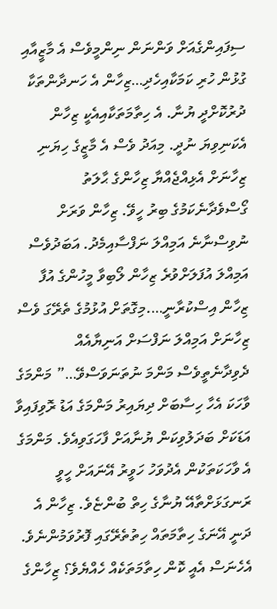ސިފައިންގެއަށް ވަންނަން ނިންމީވެސް އެ މާޒީއާއި ގުޅުން ހުރި ކަމަކާއިހެދި…ޒިހާން އެ ހަނދާންތަކާ ދުރުކޮށްދީ ޔުނާ. އެ ހިތާމަތަކާއިއެކީ ޒިހާން އެކަނިވިޔަ ނުދީ. މިއަދު ވެސް އެ މާޒީގެ ހިޔަނި ޒިހާނަށް އެޅިއްޖެއްޔާ ޒިހާންގެ ޙާލަތު ގޯސްވެދާނެކަމުގެ ބިރު ހީވޭ. ޒިހާން ވަރަށް ނުވިސްނާނެ އަމިއްލަ ނަފްސާއިމެދު. އަބަދުވެސް އަމިއްލަ އުފަލަށްވުރެ ޒިހާން ލޯބިވާ މީހުންގެ އުފާ ޒިހާން އިސްކުރާނީ….މިގޮތަށް އުޅުމުގެ ތެރޭގަ ވެސް ޒިހާނަށް އަމިއްލަ ނަފްސަށް އަނިޔާއެއް ދެވިދާނެތީވެސް މަންމަ ނުތަނަވަސްވޭ…” މަންމަގެ ވާހަކަ އެހާ ހިސާބަށް ދިޔައިރު މަންމަގެ އަޑު ރޮވިފައިވާ އަޑަކަށް ބަދަލުވިކަން ޔުނާއަށް ފާހަގަވިއެވެ. މަންމަގެ އެ ވާހަކަތަކުން އެދުވަހު ހަވީރު އޭނައަށް ހީވީ ރަނގަޅަށްތާއޭ ޔުނާގެ ހިތް ބުންޏެވެ. ޒިހާން އެ ދަނީ އޭނަގެ ހިތާމަތައް ހިތުތެރޭގައި ފޮރުވަމުންނެވެ. އެހެނަސް އެއީ ކޮން ހިތާމަތަކެއް ހެއްޔެވެ؟ ޒިހާންގެ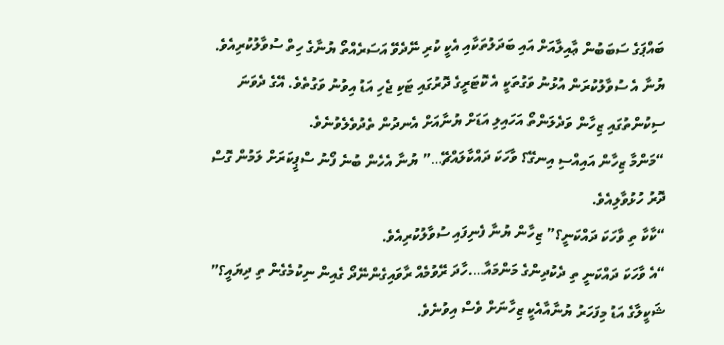ބައްޕަގެ ސަބަބުން ޢާއިލާއަށް އައި ބަދަލުތަކާއި އެކީ ކުރި ނޭދެވޭ އަސަރެއްތޯ ޔުނާގެ ހިތް ސުވާލުކުރިއެވެ.
ޔުނާ އެ ސުވާލުކުރަން އުޅުނު ވަގުތަކީ އެ ކޮޓަރީގެ ދޮރުގައި ޓަކި ޖެހި އަޑު އިވުނު ވަގުތެވެ. އޭގެ ދެވަނަ ސިކުންތުގައި ޒިހާން ވަދެލަންތޯ އަހައިލި އަޑަށް ޔުނާއަށް އެނދުން ތެދުވެލެވުނެވެ.
“މަންމާ ޒިހާން އައިއްސި އިނގޭ؟ ވާހަކަ ދައްކާލައްޗޭ…” ޔުނާ އެހެން ބުނެ ފޯނު ސްޕީކަރަށް ލަމުން ގޮސް ދޮރު ހުޅުވާލިއެވެ.
“ކާކާ ތި ވާހަކަ ދައްކަނީ؟” ޒިހާން ޔުނާ ފެނިފައި ސުވާލުކުރިއެވެ.
“އެ ވާހަކަ ދައްކަނީ ތި ދެކުދިންގެ މަންމައާ….ހާދަ ރޭވުމެއް ރާވައިގެންނޭދޯ ގެއިން ނިކުމެގެން ތި ދިޔައީ؟” ޝަކީލާގެ އަޑު މިފަހަރު ޔުނާއާއެކީ ޒިހާނަށް ވެސް އިވުނެވެ.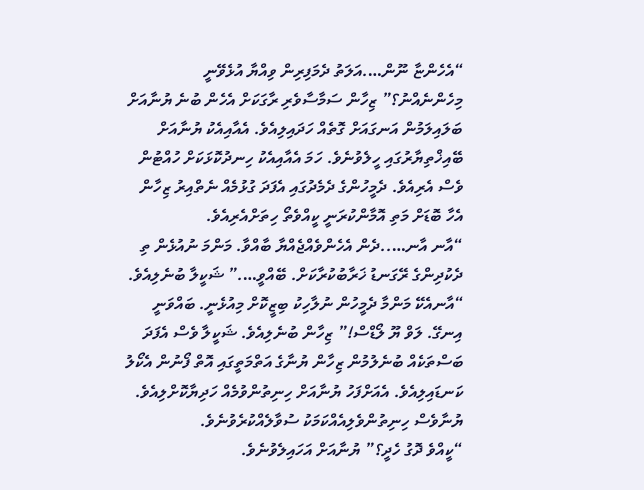“އެހެންޏާ ނޫން….އަލަތު ދެމަފިރިން ވިއްޔާ އުޅެވޭނީ މިހެންނެއްނު؟” ޒިހާން ސަމާސާވެރި ރާގަކަށް އެހެން ބުނެ ޔުނާއަށް ބަލައިލަމުން އަނގައަށް ގޮތެއް ހަދައިލިއެވެ. އެއާއިއެކު ޔުނާއަށް ބޭއިޚްތިޔާރުގައި ހީލެވުނެވެ. ހަމަ އެއާއިއެކު ހިނދުކޮޅަކަށް ހުއްޓުން ވެސް އެރިއެވެ. ދެމީހުންގެ ދެމެދުގައި އެފަދަ ގުޅުމެއް ނެތްއިރު ޒިހާން އެހާ ބޮޑަށް މަތި އޮމާންކުރަނީ ކީއްވެތޯ ހިތަށްއެރިއެވެ.
“އާނ އާނ…..ދެން އެހެންވެއްޖެއްޔާ ބާއްވާ. މަންމަ ނުއުޅެން ތި ދެކުދިންގެ ރޭގަނޑު ޚަރާބުކުރާކަށް. ބޭއްވީ….” ޝަކީލާ ބުނެލިއެވެ.
“އާނއެކޭ މަންމާ ދެމީހުން ނުލާހިކު ބިޒީކޮށް މިއުޅެނީ. ބައްވަނީ އިނގޭ. ލަވް ޔޫ ލޯޑްސް!” ޒިހާން ބުނެލިއެވެ. ޝަކީލާ ވެސް އެފަދަ ބަސްތަކެއް ބުނެލުމުން ޒިހާން ޔުނާގެ އަތްމަތީގައި އޮތް ފޯނުން އެކޯލު ކަނޑައިލިއެވެ. އެއަށްފަހު ޔުނާއަށް ހިނިތުންވުމެއް ހަދިޔާކޮށްލިއެވެ. ޔުނާވެސް ހިނިތުންވެލިއެއްކަމަކު ސުވާލެއްކުރެވުނެވެ.
“ކީއްވެ ދޮގު ހެދީ؟” ޔުނާއަށް އަހައިލެވުނެވެ.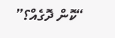“ކޮން ދޮގެއް؟”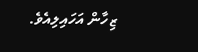ޒިހާން އަހައިލިއެވެ.